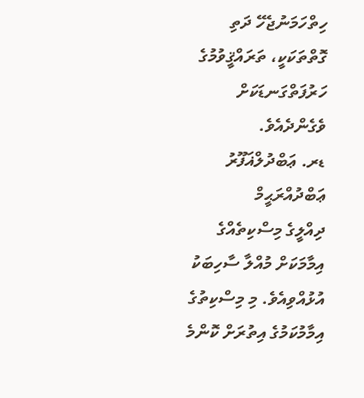ހިތްހަމަނުޖެހޭ ދަތި ގޮތްތަކަކީ، ތަރައްޤީވުމުގެ ހަރުފަތްގަނޑަކަށް ވެގެންދެއެވެ.
ޑރ. ޢަބްދުލްޣަފޫރު ޢަބްދުއްރަޙީމް
ދިއްލީގެ މިސްކިތެއްގެ އިމާމަކަށް މުއްލާ ސާހިބަކު އުޅުއްވިއެވެ. މި މިސްކިތުގެ އިމާމުކަމުގެ އިތުރަށް ކޮންމެ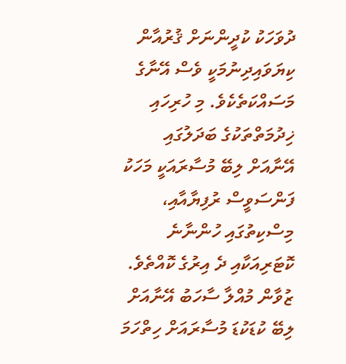ދުވަހަކު ކުދީންނަށް ޤުރުއާން ކިޔަވައިދިނުމަކީ ވެސް އޭނާގެ މަސައްކަތެކެވެ. މި ހުރިހައި ޚިދުމަތްތަކުގެ ބަދަލުގައި އޭނާއަށް ލިބޭ މުސާރައަކީ މަހަކު ފަންސަވީސް ރުފިޔާއާއި، މިސްކިތުގައި ހުންނާނެ ކޮޓަރިއަކާއި ދެ އިރުގެ ކޮއްތެވެ. ޒުވާން މުއްލާ ސާހަބު އޭނާއަށް ލިބޭ ކުޑަކުޑަ މުސާރައަށް ހިތްހަމަ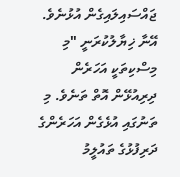ޖައްސައިލައިގެން އުޅުނެވެ. އޭނާ ޚިޔާލުކުރަނީ "މި މިސްކިތަކީ އަހަރެން ދިރިއުޅޭން އޮތް ތަނެވެ. މި ތަނުގައި އުޅެގެން އަހަރެންގެ ދަރިފުޅުގެ ތައުލީމު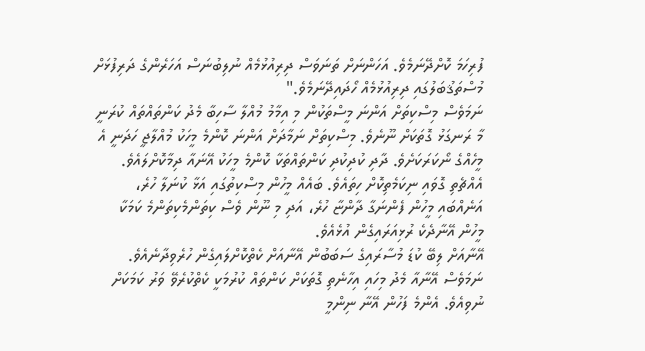ފުރިހަމަ ކޮށްދޭނަމެވެ. އަހަންނަށް ތަނަވަސް ދިރިއުޅުމެއް ނުލިބުނަސް އަހަރެންގެ ދަރިފުޅަށް މުސްތަޤުބަލުގައި ދިރިއުޅުމެއް ހޯދައިދޭނަމެވެ."
ނަމަވެސް މިސްކިތަށް އަންނަ މީސްތަކުން މި އިމާމު މުއްލާ ސާހިބާ މެދު ކަންތައްތައް ކުރަނީ މާ ރަނގަޅު ގޮތަކަށް ނޫނެވެ. މިސްކިތަށް ނަމާދަށް އަންނަ ކޮންމެ މީހަކު މުއްލާޖީ ހަދަނީ އެ މީހެއްގެ ނޯކަރަކަށެވެ. ދާދި ކުދިކުދި ކަންތައްތަކާ ކޮންމެ މީހަކު އޭނައާ ދިމާކޮށްލައެވެ. އެއްޗެތި ގޮވައި ނިކަމެތިކޮށް ހިތައެވެ. ބައެއް މީހުން މިސްކިތުގައި އަޅާ ކުނަލާ ހުރެ، އަނެއްބައި މީހުން ފެންނަގާ ދާންޏާ ހުރެ، އަދި މި ނޫން ވެސް ކިތަންމެކިތަންމެ ކަމަކާ މީހުން އޭނާދެކެ ރުޅިއަރައިގެން އުޅެއެވެ.
އޭނާއަށް ލިބޭ ކުޑަ މުސާރައިގެ ސަބަބުން އޭނާއަށް ކެތްކޮށްލައިގެން ހުރެވިދާނެއެވެ. ނަމަވެސް އޭނާއާ މެދު މިހައި އިހާނެތި ގޮތަކަށް ކަންތައް ކުރުމަކީ ކެތްކުރެވޭ ވަރު ކަމަކަށް ނުވިއެވެ. އެންމެ ފަހުން އޭނާ ނިންމީ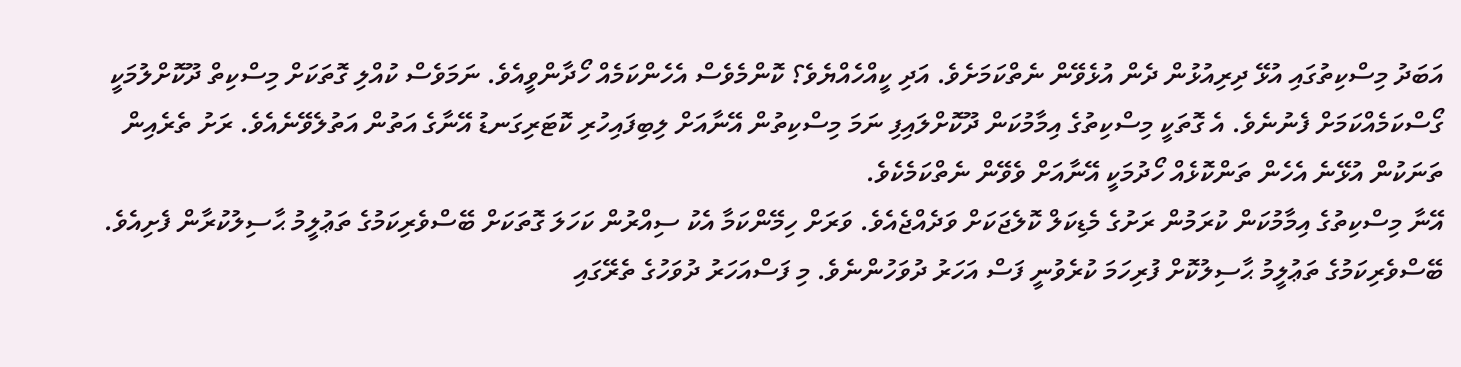އަބަދު މިސްކިތުގައި އުޅޭ ދިރިއުޅުން ދެން އުޅެވޭން ނެތްކަމަށެވެ. އަދި ކީއްހެއްޔެވެ؟ ކޮންމެވެސް އެހެންކަމެއް ހޯދާންވީއެވެ. ނަމަވެސް ކުއްލި ގޮތަކަށް މިސްކިތް ދޫކޮށްލުމަކީ ގޯސްކަމެއްކަމަށް ފެނުނެވެ. އެ ގޮތަކީ މިސްކިތުގެ އިމާމުކަން ދޫކޮށްލައިފި ނަމަ މިސްކިތުން އޭނާއަށް ލިބިފައިހުރި ކޮޓަރިގަނޑު އޭނާގެ އަތުން އަތުލެވޭނެއެވެ. ރަށު ތެރެއިން ތަނަކުން އުޅޭނެ އެހެން ތަންކޮޅެއް ހޯދުމަކީ އޭނާއަށް ވެވޭން ނެތްކަމެކެވެ.
އޭނާ މިސްކިތުގެ އިމާމުކަން ކުރަމުން ރަށުގެ މެޑިކަލް ކޮލެޖަކަށް ވަދެއްޖެއެވެ. ވަރަށް ހިމޭންކަމާ އެކު ސިއްރުން ކަހަލަ ގޮތަކަށް ބޭސްވެރިކަމުގެ ތަޢުލީމު ޙާސިލުކުރާން ފެށިއެވެ. ބޭސްވެރިކަމުގެ ތަޢުލީމު ޙާސިލުކޮށް ފުރިހަމަ ކުރެވުނީ ފަސް އަހަރު ދުވަހުންނެވެ. މި ފަސްއަހަރު ދުވަހުގެ ތެރޭގައި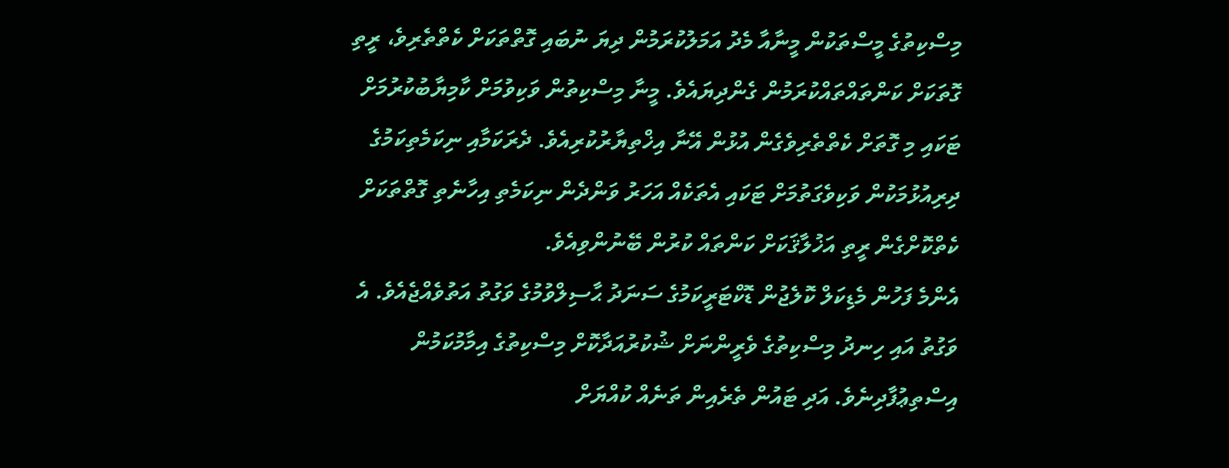މިސްކިތުގެ މީސްތަކުން މީނާއާ މެދު އަމަލުކުރަމުން ދިޔަ ނުބައި ގޮތްތަކަށް ކެތްތެރިވެ، ރީތި ގޮތަކަށް ކަންތައްތައްކުރަމުން ގެންދިޔައެވެ. މީނާ މިސްކިތުން ވަކިވުމަށް ކާމިޔާބުކުރުމަށް ޓަކައި މި ގޮތަށް ކެތްތެރިވެގެން އުޅުން އޭނާ އިޚްތިޔާރުކުރިއެވެ. ދެރަކަމާއި ނިކަމެތިކަމުގެ ދިރިއުޅުމަކުން ވަކިވެގަތުމަށް ޓަކައި އެތަކެއް އަހަރު ވަންދެން ނިކަމެތި އިހާނެތި ގޮތްތަކަށް ކެތްކޮށްގެން ރީތި އަޚުލާޤަކަށް ކަންތައް ކުރުން ބޭނުންވިއެވެ.
އެންމެ ފަހުން މެޑިކަލް ކޮލެޖުން ޑޮކްޓަރީކަމުގެ ސަނަދު ޙާސިލްވުމުގެ ވަގުތު އަތުވެއްޖެއެވެ. އެ ވަގުތު އައި ހިނދު މިސްކިތުގެ ވެރީންނަށް ޝުކުރުއަދާކޮށް މިސްކިތުގެ އިމާމުކަމުން އިސްތިޢުފާދިނެވެ. އަދި ޓައުން ތެރެއިން ތަނެއް ކުއްޔަށް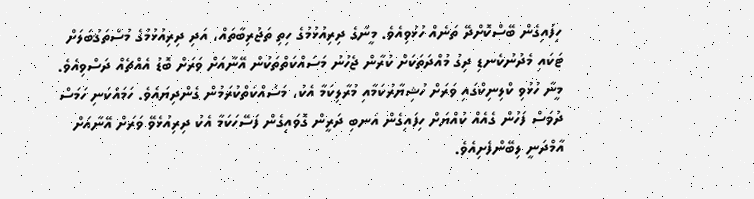ހިފައިގެން ބޭސްކޮށްދޭ ތަނެއް ހުޅުވިއެވެ. މީނާގެ ދިރިއުޅުމުގެ ހިތި ތަޖުރިބާތައް، އަދި ދިރިއުޅުމުގެ މުސްތަޤުބަލަށް ޓަކައި މެދުނުކެނޑި ދިގު މުއްދަތަކަށް ކުރާން ޖެހުނު މަސައްކަތްތަކުން އޭނާއަށް ވަރަށް ބޮޑު އެއްޗެއް ދަސްވިއެވެ. މީނާ ހުޅުވި ކްލިނިކްގައި ވަރަށް ހުޝިޔާރުކަމާއި މުރާލިކަމާ އެކު، މަސައްކަތްކުރަމުން ގެންދިޔައެވެ. ހަމައެކަނި ހަމަސް ދުވަސް ފަހުން ގެއެއް ކުއްޔަށް ހިފައިގެން އަނބި ދަރީން ގޮވައިގެން ފަސޭހަކަމާ އެކު ދިރިއުޅެވޭ ވަރަށް އޭނާއަށް އާމްދަނީ ލިބޭންފެށިއެވެ.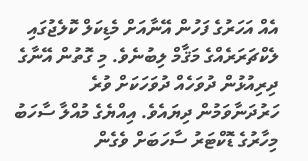އެއް އަހަރުގެ ފަހުން އޭނާއަށް މެޑިކަލް ކޮލެޖުގައި ލެކްޗަރަރެއްގެ މަޤާމް ލިބުނެވެ. މި ގޮތުން އޭނާގެ ދިރިއުޅުން ދުވަހެއް ދުވަހަކަށް ވުރެ ހަރުދަނާވަމުން ދިޔައެވެ. އިއްޔެގެ މުއްލާ ސާހަބު މިހާރުގެ ޑޮކްޓަރު ސާހަބަށް ވެގެން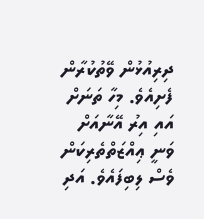ދިރިއުޅުން ވޭތުކުރާން ފެށިއެވެ. މިހާ ތަނަށް އައި އިރު އޭނާއަށް ވަނީ ޢިއްޒަތްތެރިކަން ވެސް ލިބިފައެވެ. އަދި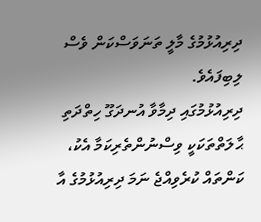ދިރިއުޅުމުގެ މާލީ ތަނަވަސްކަން ވެސް ލިބިފައެވެ.
ދިރިއުޅުމުގައި ދިމާވާ އުނދަގޫ ހިތްދަތި ޙާލަތްތަކަކީ ވިސްނުންތެރިކަމާ އެކު، ކަންތައް ކުރެވިއްޖެ ނަމަ ދިރިއުޅުމުގެ އާ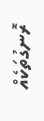ރޮނގުތަކެއް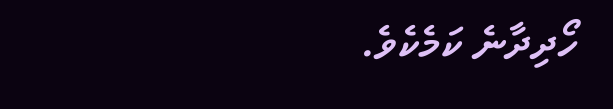ހޯދިދާނެ ކަމެކެވެ.